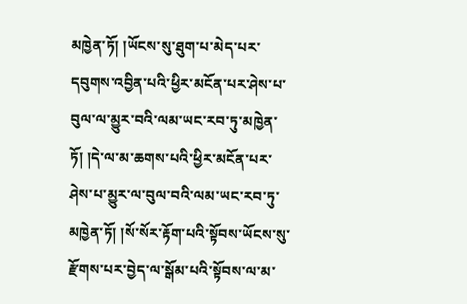མཁྱེན་ཏོ། །ཡོངས་སུ་ཐུག་པ་མེད་པར་དབུགས་འབྱིན་པའི་ཕྱིར་མངོན་པར་ཤེས་པ་བུལ་ལ་མྱུར་བའི་ལམ་ཡང་རབ་ཏུ་མཁྱེན་ཏོ། །དེ་ལ་མ་ཆགས་པའི་ཕྱིར་མངོན་པར་ཤེས་པ་མྱུར་ལ་བུལ་བའི་ལམ་ཡང་རབ་ཏུ་མཁྱེན་ཏོ། །སོ་སོར་རྟོག་པའི་སྟོབས་ཡོངས་སུ་རྫོགས་པར་བྱེད་ལ་སྒོམ་པའི་སྟོབས་ལ་མ་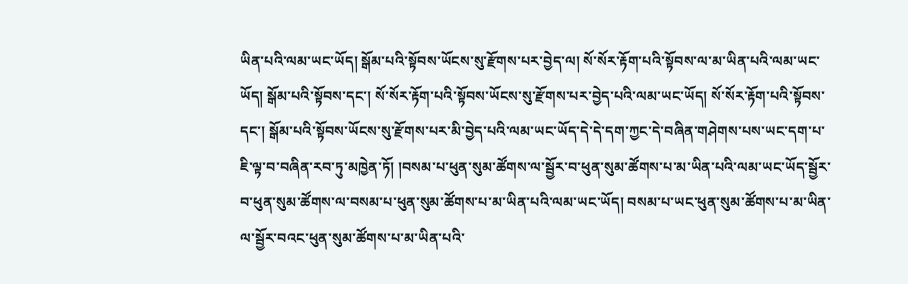ཡིན་པའི་ལམ་ཡང་ཡོད། སྒོམ་པའི་སྟོབས་ཡོངས་སུ་རྫོགས་པར་བྱེད་ལ། སོ་སོར་རྟོག་པའི་སྟོབས་ལ་མ་ཡིན་པའི་ལམ་ཡང་ཡོད། སྒོམ་པའི་སྟོབས་དང་། སོ་སོར་རྟོག་པའི་སྟོབས་ཡོངས་སུ་རྫོགས་པར་བྱེད་པའི་ལམ་ཡང་ཡོད། སོ་སོར་རྟོག་པའི་སྟོབས་དང་། སྒོམ་པའི་སྟོབས་ཡོངས་སུ་རྫོགས་པར་མི་བྱེད་པའི་ལམ་ཡང་ཡོད་དེ་དེ་དག་ཀྱང་དེ་བཞིན་གཤེགས་པས་ཡང་དག་པ་ཇི་ལྟ་བ་བཞིན་རབ་ཏུ་མཁྱེན་ཏོ། །བསམ་པ་ཕུན་སུམ་ཚོགས་ལ་སྦྱོར་བ་ཕུན་སུམ་ཚོགས་པ་མ་ཡིན་པའི་ལམ་ཡང་ཡོད་སྦྱོར་བ་ཕུན་སུམ་ཚོགས་ལ་བསམ་པ་ཕུན་སུམ་ཚོགས་པ་མ་ཡིན་པའི་ལམ་ཡང་ཡོད། བསམ་པ་ཡང་ཕུན་སུམ་ཚོགས་པ་མ་ཡིན་ལ་སྦྱོར་བའང་ཕུན་སུམ་ཚོགས་པ་མ་ཡིན་པའི་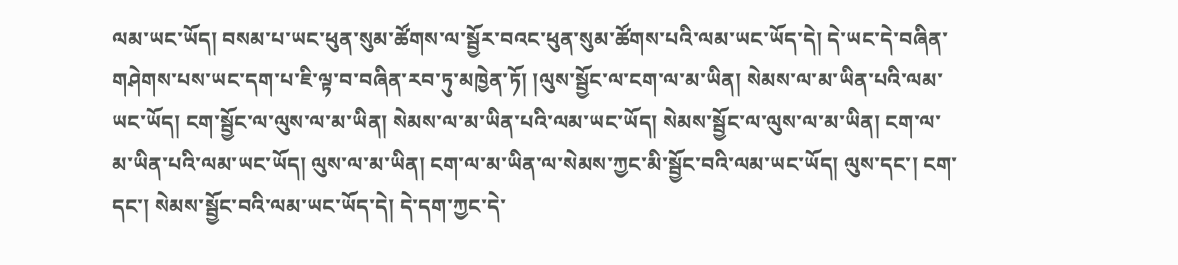ལམ་ཡང་ཡོད། བསམ་པ་ཡང་ཕུན་སུམ་ཚོགས་ལ་སྦྱོར་བའང་ཕུན་སུམ་ཚོགས་པའི་ལམ་ཡང་ཡོད་དེ། དེ་ཡང་དེ་བཞིན་གཤེགས་པས་ཡང་དག་པ་ཇི་ལྟ་བ་བཞིན་རབ་ཏུ་མཁྱེན་ཏོ། །ལུས་སྦྱོང་ལ་ངག་ལ་མ་ཡིན། སེམས་ལ་མ་ཡིན་པའི་ལམ་ཡང་ཡོད། ངག་སྦྱོང་ལ་ལུས་ལ་མ་ཡིན། སེམས་ལ་མ་ཡིན་པའི་ལམ་ཡང་ཡོད། སེམས་སྦྱོང་ལ་ལུས་ལ་མ་ཡིན། ངག་ལ་མ་ཡིན་པའི་ལམ་ཡང་ཡོད། ལུས་ལ་མ་ཡིན། ངག་ལ་མ་ཡིན་ལ་སེམས་ཀྱང་མི་སྦྱོང་བའི་ལམ་ཡང་ཡོད། ལུས་དང་། ངག་དང་། སེམས་སྦྱོང་བའི་ལམ་ཡང་ཡོད་དེ། དེ་དག་ཀྱང་དེ་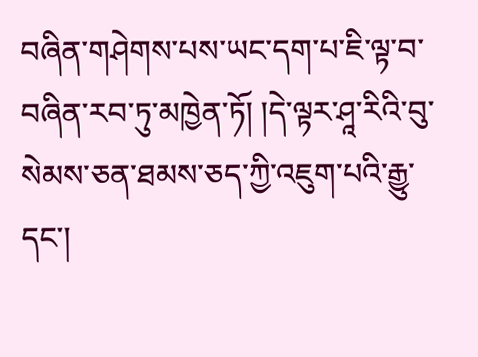བཞིན་གཤེགས་པས་ཡང་དག་པ་ཇི་ལྟ་བ་བཞིན་རབ་ཏུ་མཁྱེན་ཏོ། །དེ་ལྟར་ཤཱ་རིའི་བུ་སེམས་ཅན་ཐམས་ཅད་ཀྱི་འཇུག་པའི་རྒྱུ་དང་།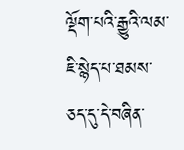ལྡོག་པའི་རྒྱུའི་ལམ་ཇི་སྙེད་པ་ཐམས་ཅད་དུ་དེ་བཞིན་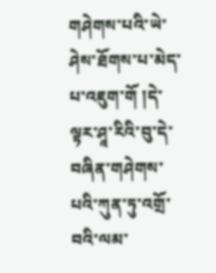གཤེགས་པའི་ཡེ་ཤེས་ཐོགས་པ་མེད་པ་འཇུག་གོ །དེ་ལྟར་ཤཱ་རིའི་བུ་དེ་བཞིན་གཤེགས་པའི་ཀུན་ཏུ་འགྲོ་བའི་ལམ་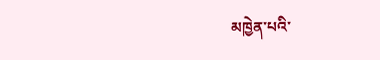མཁྱེན་པའི་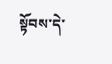སྟོབས་དེ་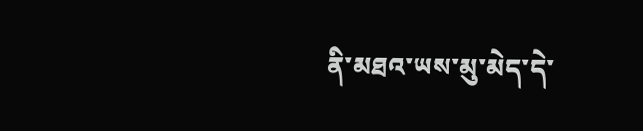ནི་མཐའ་ཡས་མུ་མེད་དེ་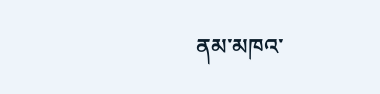ནམ་མཁའ་